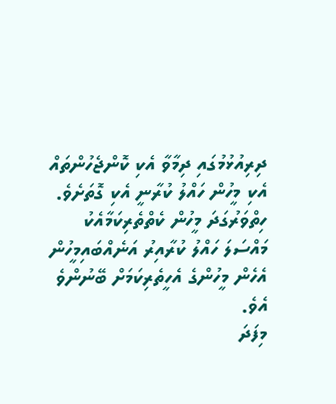ދިރިއުޅުމުގައި ދިމާވާ އެކި ކޮންޖެހުންތައް އެކި މީހުން ހައްލު ކުރާނީ އެކި ގޮތަށެވެ. ހިތްވަރުގަދަ މީހުން ކެތްތެރިކަމާއެކު މައްސަލަ ހައްލު ކުރާއިރު އަނެއްބައިމީހުން އެހެން މީހުންގެ އެހީތެރިކަމަށް ބޭނުންވެ އެވެ.
މިފަދަ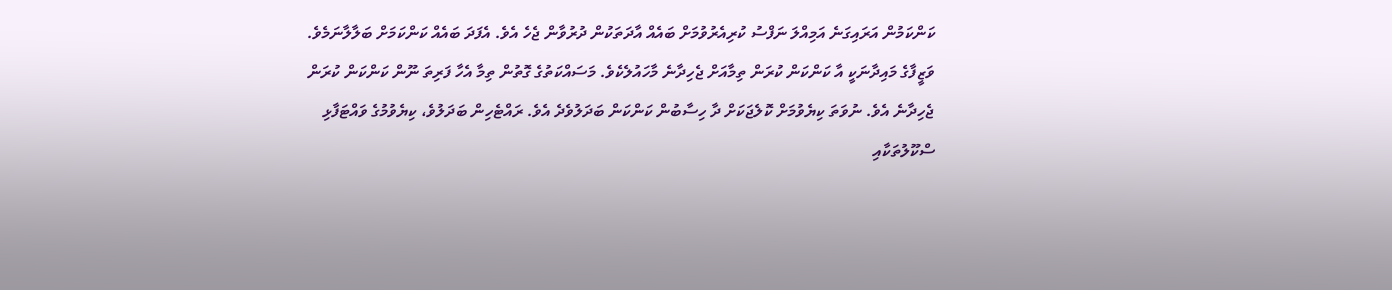ކަންކަމުން އަރައިގަނެ އަމިއްލަ ނަފްސު ކުރިއެރުވުމަށް ބައެއް އާދަތަކުން ދުރުވާން ޖެހެ އެވެ. އެފަދަ ބައެއް ކަންކަމަށް ބަލާލާނަމެވެ.
ވަޒީފާގެ މައިދާނަކީ އާ ކަންކަން ކުރަން ތިމާއަށް ޖެހިދާނެ މާހައުލެކެވެ. މަސައްކަތުގެ ގޮތުން ތިމާ އެހާ ފަރިތަ ނޫން ކަންކަން ކުރަން ޖެހިދާނެ އެވެ. ނުވަތަ ކިޔެވުމަށް ކޮލެޖަކަށް ދާ ހިސާބުން ކަންކަން ބަދަލުވެދެ އެވެ. ރައްޓެހިން ބަދަލުވެ، ކިޔެވުމުގެ ވައްޓަފާޅި ސްކޫލުތަކާއި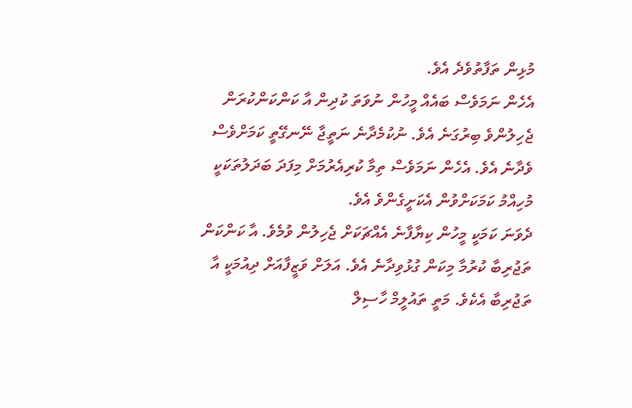މުޅިން ތަފާތުވެދެ އެވެ.
އެހެން ނަމަވެސް ބައެއް މީހުން ނުވަތަ ކުދިން އާ ކަންކަންކުރަން ޖެހިލުންވެ ބިރުގަނެ އެވެ. ނުކުމެދާނެ ނަތީޖާ ނޭނގޭތީ ކަމަށްވެސް ވެދާނެ އެވެ. އެހެން ނަމަވެސް ތިމާ ކުރިއެރުމަށް މިފަދަ ބަދަލުތަކަކީ މުހިއްމު ކަމަކަށްވުން އެކަށީގެންވެ އެވެ.
ދެވަނަ ކަމަކީ މީހުން ކިޔާފާނެ އެއްޗަކަށް ޖެހިލުން ވުމެވެ. އާ ކަންކަން ތަޖުރިބާ ކުރުމާ މިކަން ގުޅުވިދާނެ އެވެ. އަލަށް ވަޒީފާއަށް ދިއުމަކީ އާ ތަޖުރިބާ އެކެވެ. މަތީ ތައުލީމް ހާސިލް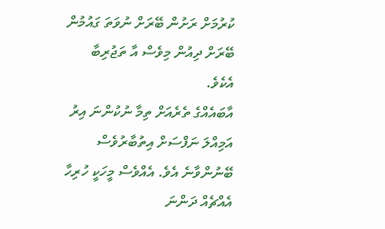ކުރުމަށް ރަށުން ބޭރަށް ނުވަތަ ގައުމުން ބޭރަށް ދިއުން މިވެސް އާ ތަޖުރިބާ އެކެވެ.
އާބައެއްގެ ތެރެއަށް ތިމާ ނުކުންނަ އިރު އަމިއްލަ ނަފްސަށް އިތުބާރުވެސް ބޭނުންވާނެ އެވެ. އެއްވެސް މީހަކީ ހުރިހާ އެއްޗެއް ދަންނަ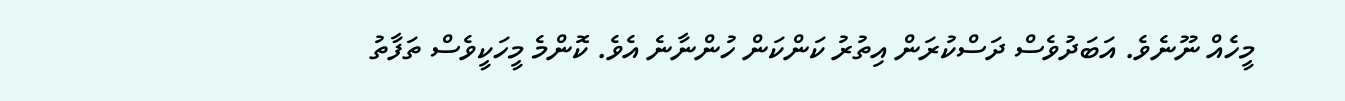މީހެއް ނޫނެވެ. އަބަދުވެސް ދަސްކުރަން އިތުރު ކަންކަން ހުންނާނެ އެވެ. ކޮންމެ މީހަކީވެސް ތަފާތު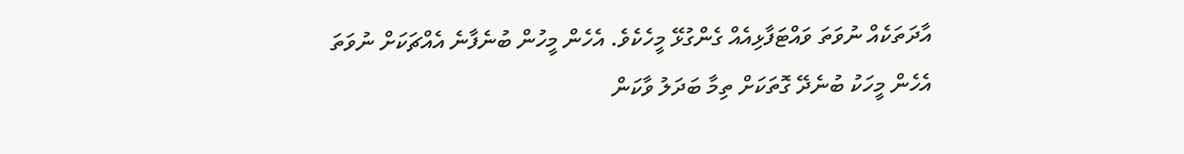އާދަތަކެއް ނުވަތަ ވައްޓަފާޅިއެއް ގެންގުޅޭ މީހެކެވެ. އެހެން މީހުން ބުނެފާނެ އެއްޗަކަށް ނުވަތަ އެހެން މީހަކު ބުނެދޭ ގޮތަކަށް ތިމާ ބަދަލު ވާކަން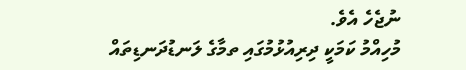ނުޖެހެ އެވެ.
މުހިއްމު ކަމަކީ ދިރިއުޅުމުގައި ތމާގެ ލަނޑުދަނޑިތައް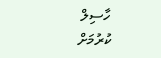ހާސިލް ކުރުމަށް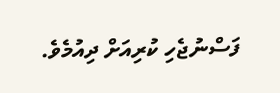ފަސްނުޖެހި ކުރިއަށް ދިއުމެވެ.